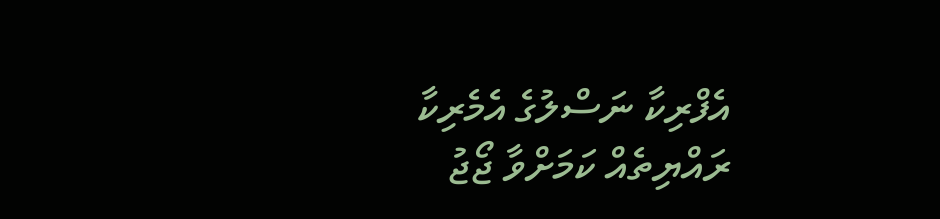އެފްރިކާ ނަސްލުގެ އެމެރިކާ ރައްޔިތެއް ކަމަށްވާ ޖޯޖު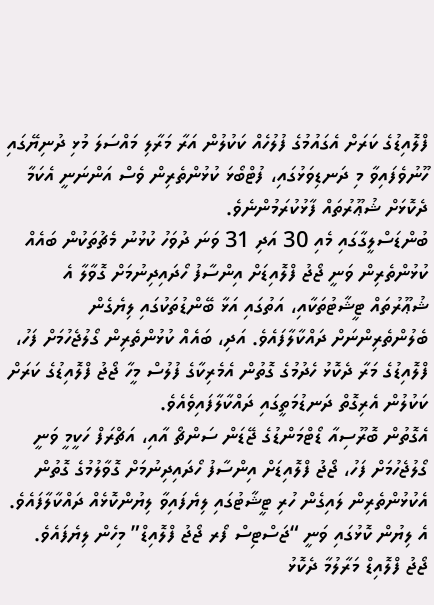ފްލޮއިޑުގެ ކަރަށް އެގައުމުގެ ފުލުހެއް ކަކުލުން އަރާ މަރާލި މައްސަލަ މުޅި ދުނިޔޭގައި ހޫނުވެފައިވާ މި ދަނޑިވަޅުގައި، ފުޓްބޯޅަ ކުޅުންތެރިން ވެސް އަންނަނީ އެކަމާ ދެކޮޅަށް ޝުޢޫރުތައް ފާޅުކުރަމުންނެވެ.
ބުންޑަސްލީގާގައި މެއި 30 އަދި 31 ވަނަ ދުވަހު ކުޅުނު މެޗުތަކުން ބައެއް ކުޅުންތެރިން ވަނީ ޖޯޖު ފްލޮއިޑަށް އިންސާފު ހޯދައިދިނުމަށް ގޮވާލާ އެ ޝުޢޫރުތައް ޓީޝާޓުތަކާއި، އަތުގައި އަޅާ ބޭންޑުތަކުގައި ލިޔެގެން ބެލުންތެރިންނަށް ދައްކާލާފައެވެ. އަދި، ބައެއް ކުޅުންތެރިން ގޯލުޖެހުމަށް ފަހު، ފްލޮއިޑުގެ މަރާ ދެކޮޅު ހެދުމުގެ ގޮތުން އެމެރިކާގެ ފުލުސް މީހާ ޖޯޖު ފްލޮއިޑުގެ ކަރަށް ކަކުލުން އެރިގޮތް ދަނޑުމަތީގައި ދައްކާލާފައިވެއެވެ.
އެގޮތުން ބޮރޫސިއާ ޑޯޓްމަންޑުގެ ޖޭޑަން ސަންޗޯ އާއި، އަޗްރަފް ހަކީމީ ވަނީ ގޯލުޖެހުމަށް ފަހު، ޖޯޖު ފްލޮއިޑަށް އިންސާފު ހޯދައިދިނުމަށް ގޮވާލުމުގެ ގޮތުން އެކުޅުންތެރިން ލައިގެން ހުރި ޓީޝާޓުގައި ލިޔެފައިވާ ލިޔުންކޮޅެއް ދައްކާލާފައެވެ. އެ ލިޔުން ކޮޅުގައި ވަނީ “ޖަސްޓިސް ފޯރ ޖޯޖު ފްލޮއިޑް” މިހެން ލިޔެފައެވެ.
ޖޯޖު ފްލޮއިޑް މަރާލުމާ ދެކޮޅު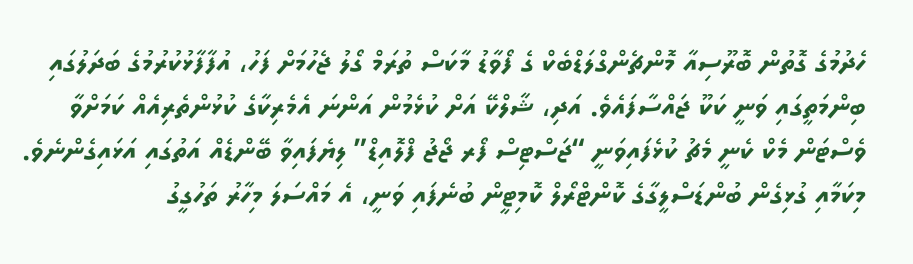ހެދުމުގެ ގޮތުން ބޮރޫސިއާ މޮންޗެންގްލަޑްބެކް ގެ ފޯވާޑު މާކަސް ތުރަމް ގޯލު ޖެހުމަށް ފަހު، އުފާފާޅުކުރުމުގެ ބަދަލުގައި ބިންމަތީގައި ވަނީ ކަކޫ ޖައްސާފައެވެ. އަދި، ޝާލްކޭ އަށް ކުޅެމުން އަންނަ އެމެރިކާގެ ކުޅުންތެރިއެއް ކަމަށްވާ ވެސްޓަން މެކް ކެނީ މެޗު ކުޅެފައިވަނީ “ޖަސްޓިސް ފޯރ ޖޯޖު ފްލޮއިޑް” ލިޔެފައިވާ ބޭންޑެއް އަތުގައި އަޅައިގެންނެވެ.
މިކަމާއި ގުޅިގެން ބުންޑަސްލީގާގެ ކޮންޓްރޯލް ކޮމިޓީން ބުނެފައި ވަނީ، އެ މައްސަލަ މިހާރު ތަހުގީގު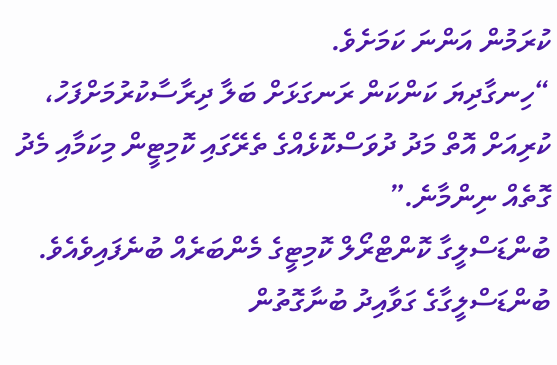ކުރަމުން އަންނަ ކަމަށެވެ.
“ހިނގާދިޔަ ކަންކަން ރަނގަޅަށް ބަލާ ދިރާސާކުރުމަށްފަހު، ކުރިއަށް އޮތް މަދު ދުވަސްކޮޅެއްގެ ތެރޭގައި ކޮމިޓީން މިކަމާއި މެދު ގޮތެއް ނިންމާނެ.”
ބުންޑަސްލީގާ ކޮންޓްރޯލް ކޮމިޓީގެ މެންބަރެއް ބުނެފައިވެއެވެ.
ބުންޑަސްލީގާގެ ގަވާއިދު ބުނާގޮތުން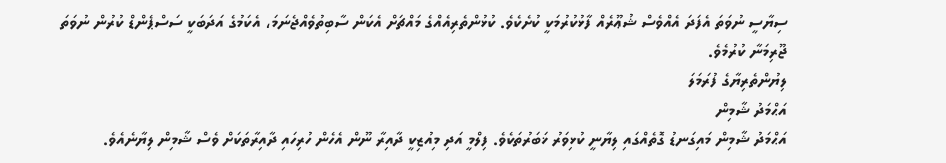ސިޔާސީ ނުވަތަ އެފަދަ އެއްވެސް ޝުޢޫރެއް ފާޅުކުރުމަކީ ކުށެކެވެ. ކުޅުންތެރިއެއްގެ މައްޗަށް އެކަން ސާބިތުވެއްޖެނަމަ، އެކަމުގެ އަދަބަކީ ސަސްޕެންޑް ކުރުން ނުވަތަ ޖޫރިމަނާ ކުރުމެވެ.
ލިޔުންތެރިޔާގެ ފުރަމަލަ
އަޙްމަދު ޝާމިން
އަޙްމަދު ޝާމިން މައިގަނޑު ގޮތެއްގައި ލިޔާނީ ކުޅިވަރު ޚަބަރުތަކެވެ. ފިލްމީ އަދި މިއުޒިކީ ދާއިރާ ނޫން އެހެން ހުރިހައި ދާއިރާތަކަށް ވެސް ޝާމިން ލިޔާނެއެވެ.